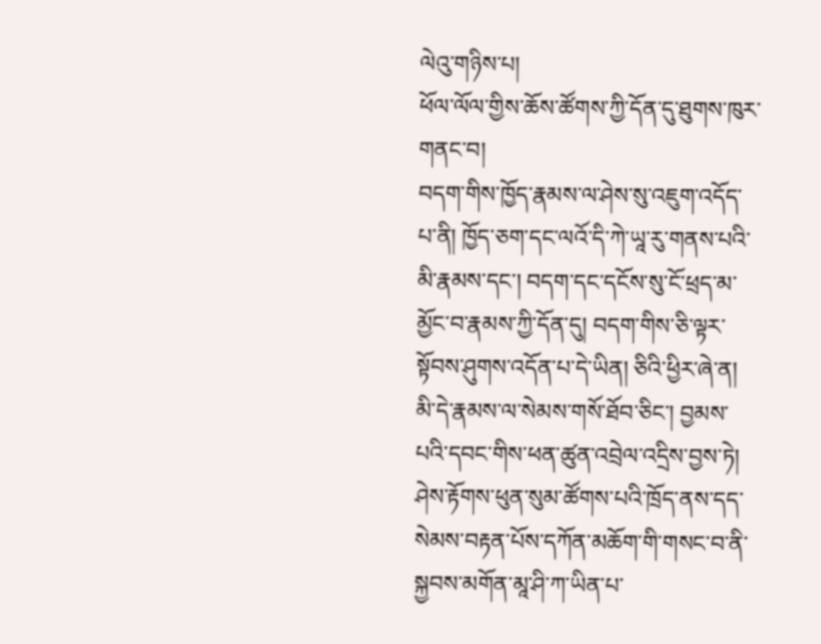ལེའུ་གཉིས་པ།
ཕོལ་ལོལ་གྱིས་ཆོས་ཚོགས་ཀྱི་དོན་དུ་ཐུགས་ཁུར་གནང་བ།
བདག་གིས་ཁྱོད་རྣམས་ལ་ཤེས་སུ་འཇུག་འདོད་པ་ནི། ཁྱོད་ཅག་དང་ལའོ་དི་ཀེ་ཡཱ་རུ་གནས་པའི་མི་རྣམས་དང་། བདག་དང་དངོས་སུ་ངོ་ཕྲད་མ་མྱོང་བ་རྣམས་ཀྱི་དོན་དུ། བདག་གིས་ཅི་ལྟར་སྟོབས་ཤུགས་འདོན་པ་དེ་ཡིན། ཅིའི་ཕྱིར་ཞེ་ན། མི་དེ་རྣམས་ལ་སེམས་གསོ་ཐོབ་ཅིང་། བྱམས་པའི་དབང་གིས་ཕན་ཚུན་འབྲེལ་འདྲིས་བྱས་ཏེ། ཤེས་རྟོགས་ཕུན་སུམ་ཚོགས་པའི་ཁྲོད་ནས་དད་སེམས་བརྟན་པོས་དཀོན་མཆོག་གི་གསང་བ་ནི་སྐྱབས་མགོན་མཱ་ཤི་ཀ་ཡིན་པ་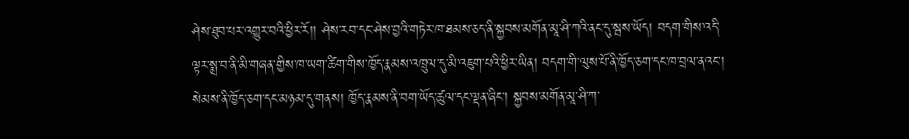ཤེས་ཐུབ་པར་འགྱུར་བའི་ཕྱིར་རོ།། ཤེས་རབ་དང་ཤེས་བྱའི་གཏེར་ཁ་ཐམས་ཅད་ནི་སྐྱབས་མགོན་མཱ་ཤི་ཀའི་ནང་དུ་སྦས་ཡོད། བདག་གིས་འདི་ལྟར་སྨྲ་བ་ནི་མི་གཞན་གྱིས་ཁ་ཡག་ཚིག་གིས་ཁྱོད་རྣམས་འཁྲུལ་དུ་མི་འཇུག་པའི་ཕྱིར་ཡིན། བདག་གི་ལུས་པོ་ནི་ཁྱོད་ཅག་དང་ཁ་བྲལ་ནའང་། སེམས་ནི་ཁྱོད་ཅག་དང་མཉམ་དུ་གནས། ཁྱོད་རྣམས་ནི་བག་ཡོད་ཚུལ་དང་ལྡན་ཞིང་། སྐྱབས་མགོན་མཱ་ཤི་ཀ་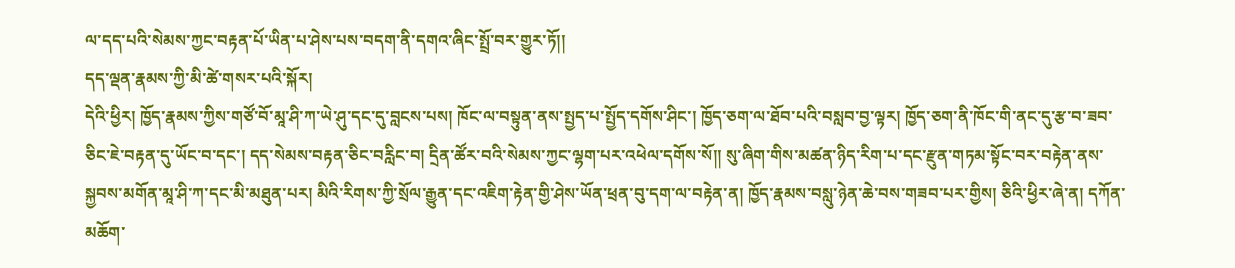ལ་དད་པའི་སེམས་ཀྱང་བརྟན་པོ་ཡིན་པ་ཤེས་པས་བདག་ནི་དགའ་ཞིང་སྤྲོ་བར་གྱུར་ཏོ།།
དད་ལྡན་རྣམས་ཀྱི་མི་ཚེ་གསར་པའི་སྐོར།
དེའི་ཕྱིར། ཁྱོད་རྣམས་ཀྱིས་གཙོ་བོ་མཱ་ཤི་ཀ་ཡེ་ཤུ་དང་དུ་བླངས་པས། ཁོང་ལ་བསྟུན་ནས་སྤྱད་པ་སྤྱོད་དགོས་ཤིང་། ཁྱོད་ཅག་ལ་ཐོབ་པའི་བསླབ་བྱ་ལྟར། ཁྱོད་ཅག་ནི་ཁོང་གི་ནང་དུ་རྩ་བ་ཟབ་ཅིང་ཇེ་བརྟན་དུ་ཡོང་བ་དང་། དད་སེམས་བརྟན་ཅིང་བརླིང་བ། དྲིན་ཚོར་བའི་སེམས་ཀྱང་ལྷག་པར་འཕེལ་དགོས་སོ།། སུ་ཞིག་གིས་མཚན་ཉིད་རིག་པ་དང་རྫུན་གཏམ་སྟོང་བར་བརྟེན་ནས་སྐྱབས་མགོན་མཱ་ཤི་ཀ་དང་མི་མཐུན་པར། མིའི་རིགས་ཀྱི་སྲོལ་རྒྱུན་དང་འཇིག་རྟེན་གྱི་ཤེས་ཡོན་ཕྲན་བུ་དག་ལ་བརྟེན་ན། ཁྱོད་རྣམས་བསླུ་ཉེན་ཆེ་བས་གཟབ་པར་གྱིས། ཅིའི་ཕྱིར་ཞེ་ན། དཀོན་མཆོག་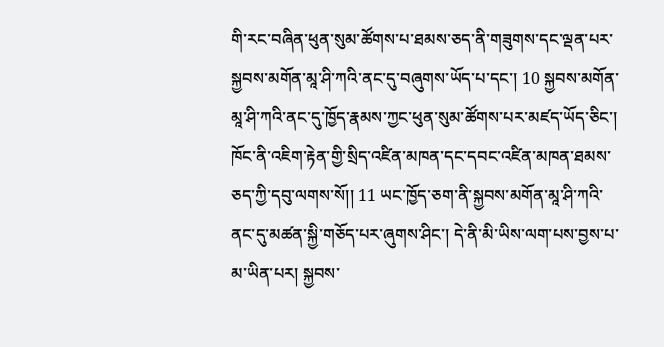གི་རང་བཞིན་ཕུན་སུམ་ཚོགས་པ་ཐམས་ཅད་ནི་གཟུགས་དང་ལྡན་པར་སྐྱབས་མགོན་མཱ་ཤི་ཀའི་ནང་དུ་བཞུགས་ཡོད་པ་དང་། 10 སྐྱབས་མགོན་མཱ་ཤི་ཀའི་ནང་དུ་ཁྱོད་རྣམས་ཀྱང་ཕུན་སུམ་ཚོགས་པར་མཛད་ཡོད་ཅིང་། ཁོང་ནི་འཇིག་རྟེན་གྱི་སྲིད་འཛིན་མཁན་དང་དབང་འཛིན་མཁན་ཐམས་ཅད་ཀྱི་དབུ་ལགས་སོ།། 11 ཡང་ཁྱོད་ཅག་ནི་སྐྱབས་མགོན་མཱ་ཤི་ཀའི་ནང་དུ་མཚན་སྐྱི་གཅོད་པར་ཞུགས་ཤིང་། དེ་ནི་མི་ཡིས་ལག་པས་བྱས་པ་མ་ཡིན་པར། སྐྱབས་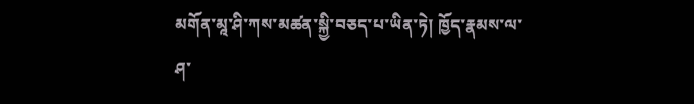མགོན་མཱ་ཤི་ཀས་མཚན་སྐྱི་བཅད་པ་ཡིན་ཏེ། ཁྱོད་རྣམས་ལ་ཤ་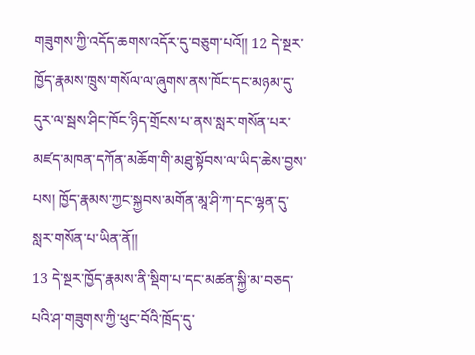གཟུགས་ཀྱི་འདོད་ཆགས་འདོར་དུ་བཅུག་པའོ།། 12 དེ་སྔར་ཁྱོད་རྣམས་ཁྲུས་གསོལ་ལ་ཞུགས་ནས་ཁོང་དང་མཉམ་དུ་དུར་ལ་སྦས་ཤིང་ཁོང་ཉིད་གྲོངས་པ་ནས་སླར་གསོན་པར་མཛད་མཁན་དཀོན་མཆོག་གི་མཐུ་སྟོབས་ལ་ཡིད་ཆེས་བྱས་པས། ཁྱོད་རྣམས་ཀྱང་སྐྱབས་མགོན་མཱ་ཤི་ཀ་དང་ལྷན་དུ་སླར་གསོན་པ་ཡིན་ནོ།།
13 དེ་སྔར་ཁྱོད་རྣམས་ནི་སྡིག་པ་དང་མཚན་སྐྱི་མ་བཅད་པའི་ཤ་གཟུགས་ཀྱི་ཕུང་བོའི་ཁྲོད་དུ་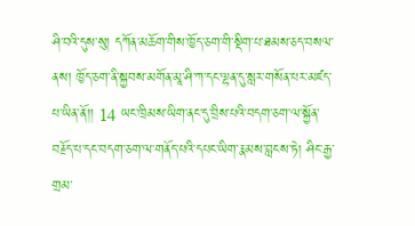ཤི་བའི་དུས་སུ། དཀོན་མཆོག་གིས་ཁྱོད་ཅག་གི་སྡིག་པ་ཐམས་ཅད་བསལ་ནས། ཁྱོད་ཅག་ནི་སྐྱབས་མགོན་མཱ་ཤི་ཀ་དང་ལྷན་དུ་སླར་གསོན་པར་མཛད་པ་ཡིན་ནོ།། 14 ཡང་ཁྲིམས་ཡིག་ནང་དུ་བྲིས་པའི་བདག་ཅག་ལ་སྐྱོན་བརྗོད་པ་དང་བདག་ཅག་ལ་གནོད་པའི་དཔང་ཡིག་རྣམས་བླངས་ཏེ། ཤིང་རྒྱ་གྲམ་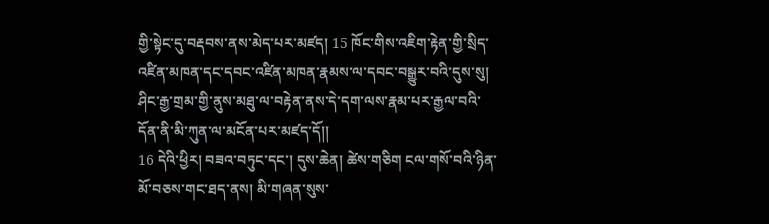གྱི་སྟེང་དུ་བརྡབས་ནས་མེད་པར་མཛད། 15 ཁོང་གིས་འཇིག་རྟེན་གྱི་སྲིད་འཛིན་མཁན་དང་དབང་འཛིན་མཁན་རྣམས་ལ་དབང་བསྒྱུར་བའི་དུས་སུ། ཤིང་རྒྱ་གྲམ་གྱི་ནུས་མཐུ་ལ་བརྟེན་ནས་དེ་དག་ལས་རྣམ་པར་རྒྱལ་བའི་དོན་ནི་མི་ཀུན་ལ་མངོན་པར་མཛད་དོ།།
16 དེའི་ཕྱིར། བཟའ་བཏུང་དང་། དུས་ཆེན། ཚེས་གཅིག ངལ་གསོ་བའི་ཉིན་མོ་བཅས་གང་ཐད་ནས། མི་གཞན་སུས་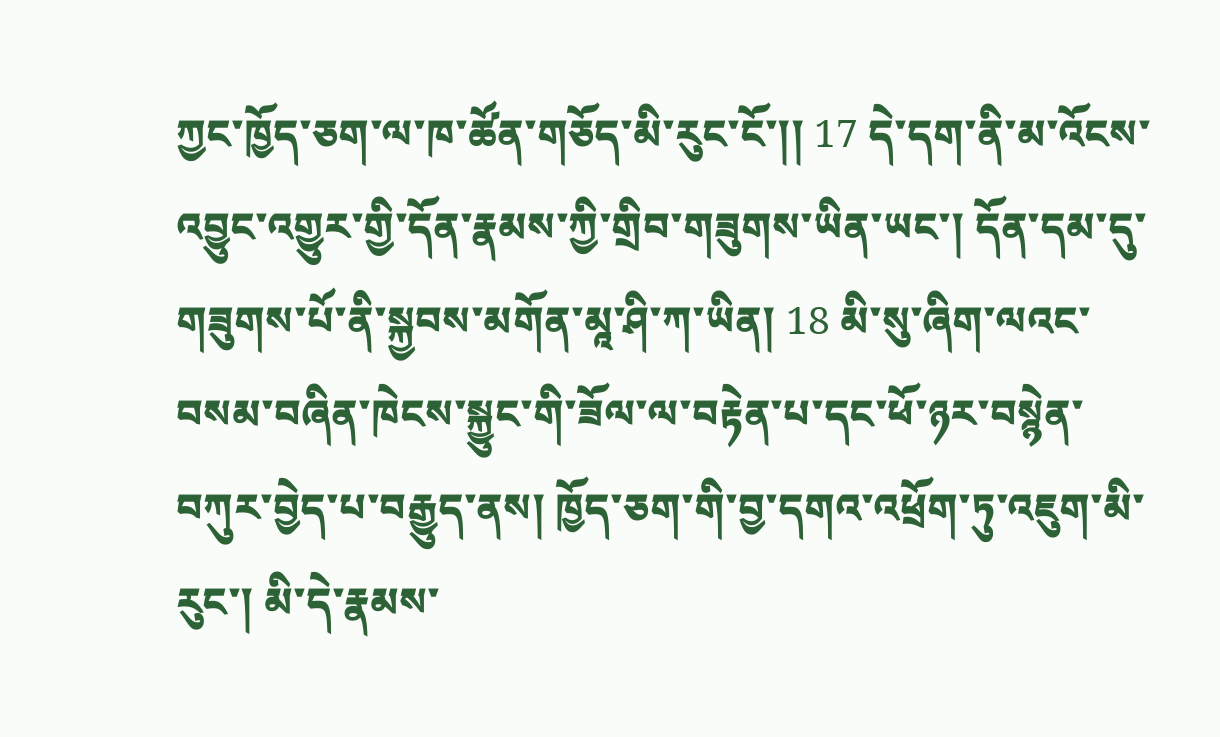ཀྱང་ཁྱོད་ཅག་ལ་ཁ་ཚོན་གཅོད་མི་རུང་ངོ་།། 17 དེ་དག་ནི་མ་འོངས་འབྱུང་འགྱུར་གྱི་དོན་རྣམས་ཀྱི་གྲིབ་གཟུགས་ཡིན་ཡང་། དོན་དམ་དུ་གཟུགས་པོ་ནི་སྐྱབས་མགོན་མཱ་ཤི་ཀ་ཡིན། 18 མི་སུ་ཞིག་ལའང་བསམ་བཞིན་ཁེངས་སྐྱུང་གི་ཟོལ་ལ་བརྟེན་པ་དང་ཕོ་ཉར་བསྙེན་བཀུར་བྱེད་པ་བརྒྱུད་ནས། ཁྱོད་ཅག་གི་བྱ་དགའ་འཕྲོག་ཏུ་འཇུག་མི་རུང་། མི་དེ་རྣམས་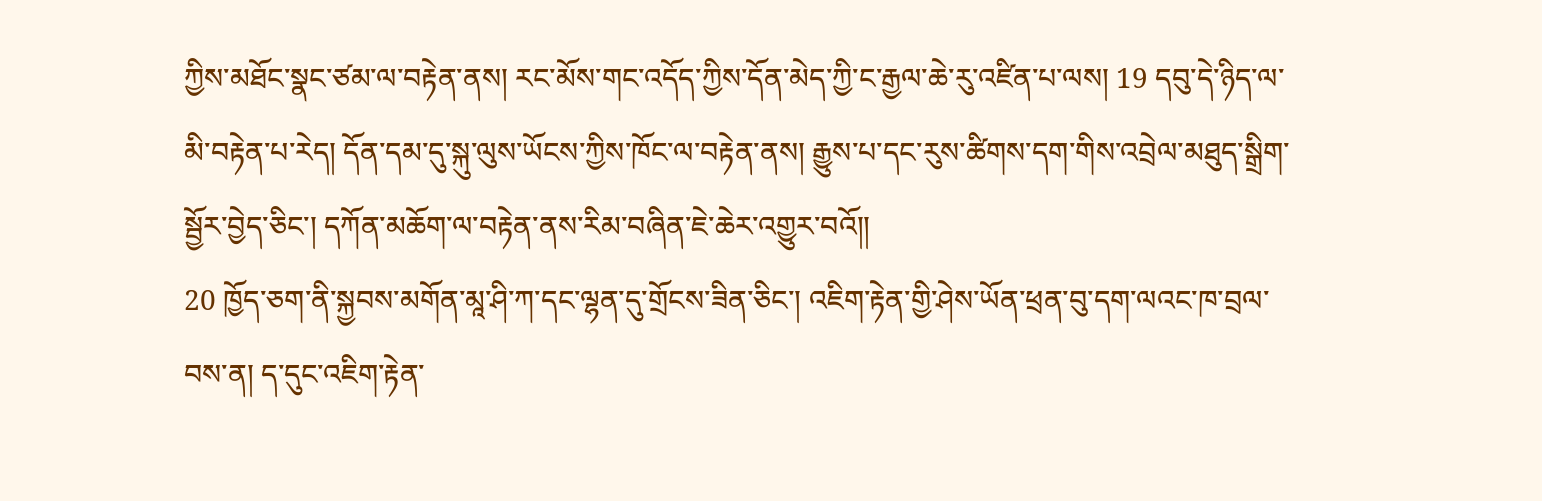ཀྱིས་མཐོང་སྣང་ཙམ་ལ་བརྟེན་ནས། རང་མོས་གང་འདོད་ཀྱིས་དོན་མེད་ཀྱི་ང་རྒྱལ་ཆེ་རུ་འཛིན་པ་ལས། 19 དབུ་དེ་ཉིད་ལ་མི་བརྟེན་པ་རེད། དོན་དམ་དུ་སྐུ་ལུས་ཡོངས་ཀྱིས་ཁོང་ལ་བརྟེན་ནས། རྒྱུས་པ་དང་རུས་ཚིགས་དག་གིས་འབྲེལ་མཐུད་སྒྲིག་སྦྱོར་བྱེད་ཅིང་། དཀོན་མཆོག་ལ་བརྟེན་ནས་རིམ་བཞིན་ཇེ་ཆེར་འགྱུར་བའོ།།
20 ཁྱོད་ཅག་ནི་སྐྱབས་མགོན་མཱ་ཤི་ཀ་དང་ལྷན་དུ་གྲོངས་ཟིན་ཅིང་། འཇིག་རྟེན་གྱི་ཤེས་ཡོན་ཕྲན་བུ་དག་ལའང་ཁ་བྲལ་བས་ན། ད་དུང་འཇིག་རྟེན་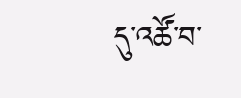དུ་འཚོ་བ་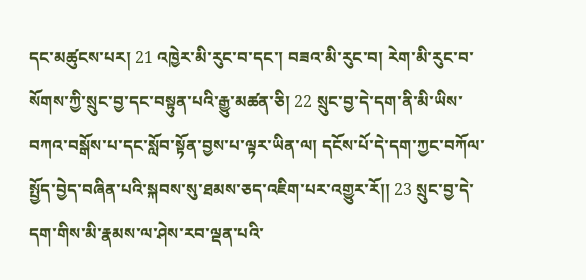དང་མཚུངས་པར། 21 འཁྱེར་མི་རུང་བ་དང་། བཟའ་མི་རུང་བ། རེག་མི་རུང་བ་སོགས་ཀྱི་སྲུང་བྱ་དང་བསྟུན་པའི་རྒྱུ་མཚན་ཅི། 22 སྲུང་བྱ་དེ་དག་ནི་མི་ཡིས་བཀའ་བསྒོས་པ་དང་སློབ་སྟོན་བྱས་པ་ལྟར་ཡིན་ལ། དངོས་པོ་དེ་དག་ཀྱང་བཀོལ་སྤྱོད་བྱེད་བཞིན་པའི་སྐབས་སུ་ཐམས་ཅད་འཇིག་པར་འགྱུར་རོ།། 23 སྲུང་བྱ་དེ་དག་གིས་མི་རྣམས་ལ་ཤེས་རབ་ལྡན་པའི་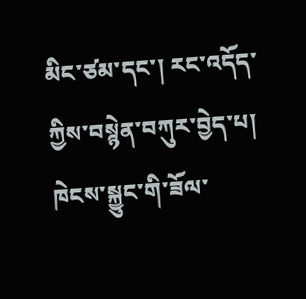མིང་ཙམ་དང་། རང་འདོད་ཀྱིས་བསྙེན་བཀུར་བྱེད་པ། ཁེངས་སྐྱུང་གི་ཟོལ་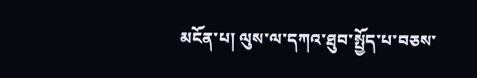མངོན་པ། ལུས་ལ་དཀའ་ཐུབ་སྤྱོད་པ་བཅས་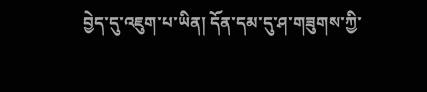བྱེད་དུ་འཇུག་པ་ཡིན། དོན་དམ་དུ་ཤ་གཟུགས་ཀྱི་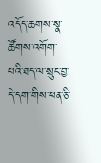འདོད་ཆགས་སྣ་ཚོགས་འགོག་པའི་ཐད་ལ་སྲུང་བྱ་དེ་དག་གིས་ཕན་ཅི་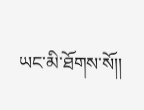ཡང་མི་ཐོགས་སོ།།